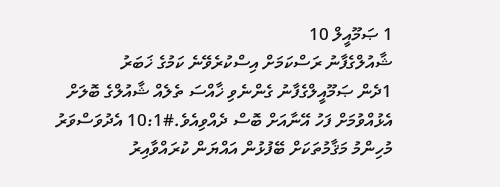1 ޞަމޫއީލް 10
ޝާއުލްގެފާނު ރަސްކަމަށް އިސްކުރެވޭނެ ކަމުގެ ޚަބަރު
1ދެން ޞަމޫއީލްގެފާނު ގެންނެވި ޚާއްސަ ތެލެއް ޝާއުލްގެ ބޮލަށް އެޅުއްވުމަށް ފަހު އޭނާއަށް ބޮސް ދެއްވިއެވެ.#10:1 އެދުވަސްވަރު މުހިންމު މަޤާމުތަކަށް ބޭފުޅުން އައްޔަން ކުރައްވާއިރު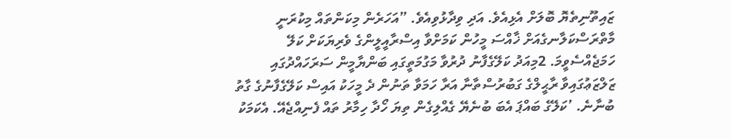ޒައިތޫނިތެޔޮ ބޮލަށް އެޅިއެވެ. އަދި ވިދާޅުވިއެވެ. ”އަހަރެން މިކަންތައް މިކުރަނީ މާތްރަސްކަލާނގެއަށް ޚާއްސަ މީހުން ކަމަށްވާ އިސްރާއީލީންގެ ވެރިޔަކަށް ކަލޭ ހަމަޖެއްސެވީމަ. 2މިއަދު ކަލޭގެފާނު ދުރުވާ މަގުމަތީގައި ބަންޔާމީން ސަރަހައްދުގައި ޒަލްޒަޢުގައިވާ ރާޙީލްގެ ގަބުރުސްތާނާ އަރާ ހަމަވާ ތަނުން ދެ މީހަކު އައިސް ކަލޭގެފާނުގެ ގާތު ބުނާނެ. ’ކަލޭގެ ބައްޕަ އެބަ ބުނެޔޭ ގެއްލިގެން ތިޔަ ހޯދާ ހިމާރު ތައް ފެނިއްޖެއޭ. އެކަމަކު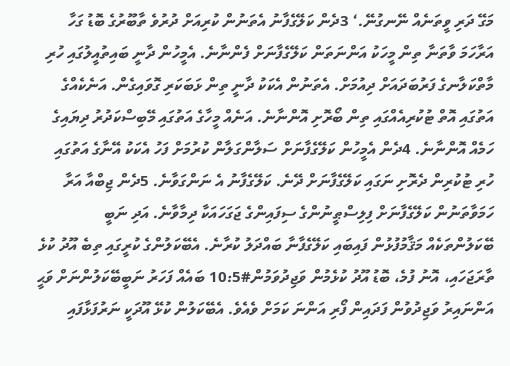މަގޭ ދަރި ވީތަނެއް ނޭނގުނޭ.‘ 3ދެން ކަލޭގެފާނު އެތަނުން ކުރިއަށް ދުރުވެ ތާބޫރުގެ ބޮޑު ގަހާ އަރާހަމަ ވާތަނާ ތިން މީހަކު އަންނަތަން ކަލޭގެފާނަށް ފެންނާނެ. އެމީހުން ދާނީ ބައިތުއީލުގައި ހުރި މާތްކަލާނގެ ފަރުބަދައަށް ދިއުމަށް. އެތަނުން އެކަކު ދާނީ ތިން ޅަބަކަރި ގޮވައިގެން. އަނެކެއްގެ އަތުގައި އޮތް ޓުކުރިއެއްގައި ތިން ބޯރޮށި އޮންނާނެ. އަނެއް މީހާގެ އަތުގައި މޭބިސްކަދުރު ދިޔައިގެ ހަމެއް އޮންނާނެ. 4ދެން އެމީހުން ކަލޭގެފާނަށް ސަލާންގަލާން ކުރުމަށް ފަހު އެކަކު އޭނާގެ އަތުގައި ހުރި ޓުކުރިން ދެރޮށި ނަގައި ކަލޭގެފާނަށް ދޭނެ. ކަލޭގެފާނު އެ ނަންގަވާނެ. 5ދެން ޖިބްއާ އަރާ ހަމަވާތަނުން ކަލޭގެފާނަށް ފިލިސްޠީނުންގެ ސިފައިންގެ ޖަގަހައަކާ ދިމާވާނެ. އަދި ނަބީ ބޭކަލުންތަކެއް މަޤާމުފުޅުން ފައިބައި ކަލޭގެފާނާ ބައްދަލު ކުރާނެ. އެބޭކަލުންގެ ކުރީގައި ތިބެ އޫދު ކުޅެ ތާރަޖަހައި، އޮނު ފުމެ، ބޮޑު އޫދު ކުޅެމުން ވަޖިދުވަމުން#10:5 ބައެއް ފަހަރު ނަބީބޭކަލުންނަށް ވަޙީ އަންނައިރު ވަޖިދުވުން ފަދައިން ފޯރި އަންނަ ކަމަށް ވެއެވެ. އެބޭކަލުން ކުޅޭ އޫދަކީ ނަރުފަޅާފައި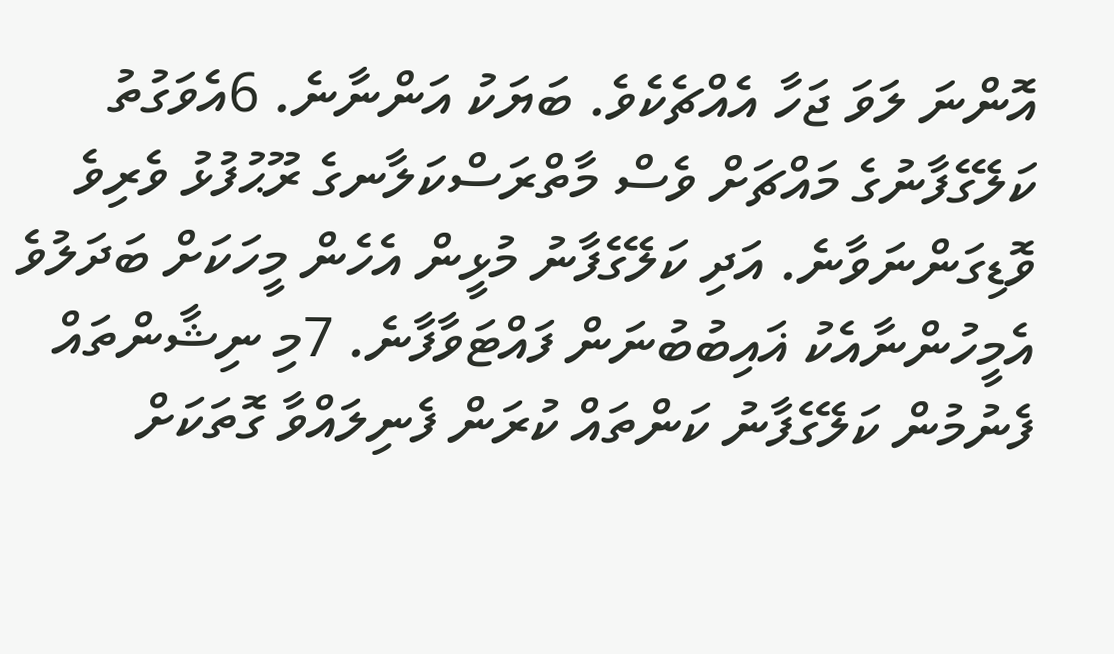އޮންނަ ލަވަ ޖަހާ އެއްޗެކެވެ. ބަޔަކު އަންނާނެ. 6އެވަގުތު ކަލޭގެފާނުގެ މައްޗަށް ވެސް މާތްރަސްކަލާނގެ ރޫޙުފުޅު ވެރިވެ ވޮޑިގަންނަވާނެ. އަދި ކަލޭގެފާނު މުޅީން އެހެން މީހަކަށް ބަދަލުވެ އެމީހުންނާއެކު ޣައިބުބުނަން ފައްޓަވާފާނެ. 7މި ނިޝާންތައް ފެނުމުން ކަލޭގެފާނު ކަންތައް ކުރަން ފެނިލައްވާ ގޮތަކަށް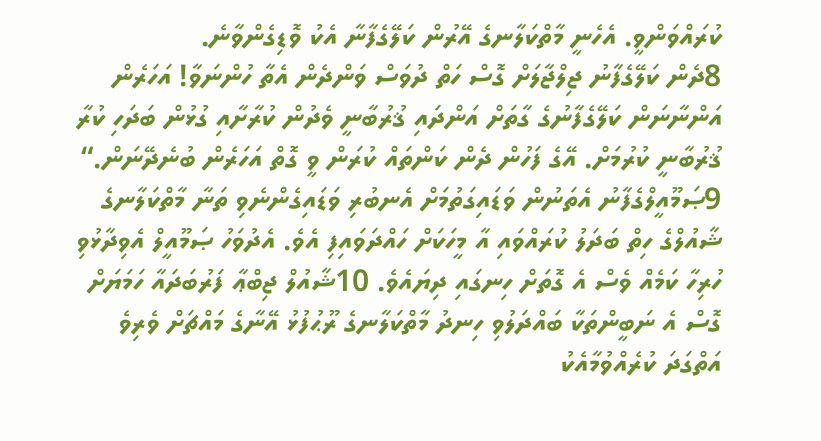ކުރައްވަންވީ. އެހެނީ މާތްކަލާނގެ އޭރުން ކަލޭގެފާނާ އެކު ވޮޑިގެންވާނެ.
8ދެން ކަލޭގެފާނު ޖިލްޖާލަށް ގޮސް ހަތް ދުވަސް ވަންދެން އެތާ ހުންނަވާ! އަހަރެން އަންނާނަން ކަލޭގެފާނުގެ ގާތަށް އަންދައި ޤުރުބާނީ ވެދުން ކުރާށާއި ގުޅުން ބަދަހި ކުރާ ޤުރުބާނީ ކުރުމަށް. އޭގެ ފަހުން ދެން ކަންތައް ކުރަން ވީ ގޮތް އަހަރެން ބުނެދޭނަން.“
9ޞަމޫއީލްގެފާނު އެތަނުން ވަޑައިގަތުމަށް އެނބުރި ވަޑައިގެންނެވި ތަނާ މާތްކަލާނގެ ޝާއުލްގެ ހިތް ބަދަލު ކުރައްވައި އާ މީހަކަށް ހައްދަވައިފި އެވެ. އެދުވަހު ޞަމޫއީލް އެވިދާޅުވި ހުރިހާ ކަމެއް ވެސް އެ ގޮތަށް ހިނގައި ދިޔައެވެ. 10ޝާއުލް ޖިބްޢާ ފަރުބަދައާ ހަމަޔަށް ގޮސް އެ ނަބީންތަކާ ބައްދަލުވި ހިނދު މާތްކަލާނގެ ރޫޙުފުޅު އޭނާގެ މައްޗަށް ވެރިވެ އަތްގަދަ ކުރެއްވުމާއެކު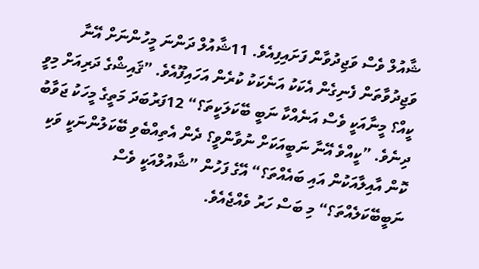ޝާއުލް ވެސް ވަޖިދުވާން ފަށައިފިއެވެ. 11ޝާއުލް ދަންނަ މީހުންނަށް އޭނާ ވަޖިދުވާތަން ފެނިގެން އެކަކު އަނެކަކު ކުރެން އަހައިފޫއެވެ. ”ޤައިޝްގެ ދަރިއަށް މިވީ ކީއް؟ މީނާއަކީ ވެސް އަނެއްކާ ނަބީ ބޭކަލަކީތަ؟“ 12ފަރުބަދަ މަތީގެ މީހަކު ޖަވާބު ދިނެވެ. ”ކީއްވެ އޭނާ ނަބީއަކަށް ނުވާންވީ؟ ދެން އެތިއްބެވި ބޭކަލުންނަކީ ވަކި ކޮން އާއިލާއަކުން އައި ބައެއްތަ؟“ އޭގެ ފަހުން ”ޝާއުލްއަކީ ވެސް ނަބީބޭކަލެއްތަ؟“ މި ބަސް ހަރު ވެއްޖެއެވެ.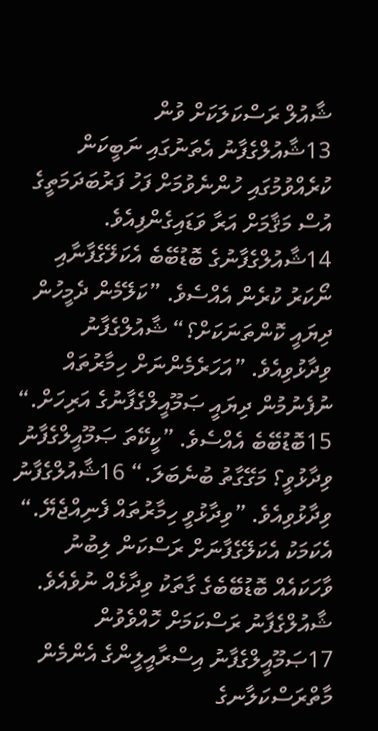ޝާއުލް ރަސްކަލަކަށް ވުން
13ޝާއުލްގެފާނު އެތަނުގައި ނަބީކަން ކުރެއްވުމުގައި ހުންނެވުމަށް ފަހު ފަރުބަދަމަތީގެ އުސް މަޤާމަށް އަރާ ވަޑައިގެންފިއެވެ. 14ޝާއުލްގެފާނުގެ ބޮޑުބޭބެ އެކަލޭގެފާނާއި ނޯކަރު ކުރެން އެއްސެވެ. ”ކަލޭމެން ދެމީހުން ދިޔައީ ކޮންތަނަކަށް؟“ ޝާއުލްގެފާނު ވިދާޅުވިއެވެ. ”އަހަރެމެންނަށް ހިމާރުތައް ނުފެނުމުން ދިޔައީ ޞަމޫއީލްގެފާނުގެ އަރިހަށް.“ 15ބޮޑުބޭބެ އެއްސެވެ. ”ކީކޭތަ ޞަމޫއީލްގެފާނު ވިދާޅުވީ؟ މަގޭގާތު ބުނެބަލަ.“ 16ޝާއުލްގެފާނު ވިދާޅުވިއެވެ. ”ވިދާޅުވީ ހިމާރުތައް ފެނިއްޖެޔޭ.“ އެކަމަކު އެކަލޭގެފާނަށް ރަސްކަން ލިބުނު ވާހަކައެއް ބޮޑުބޭބެގެ ގާތަކު ވިދާޅެއް ނުވެއެވެ.
ޝާއުލްގެފާނު ރަސްކަމަށް ހޮއްވެވުން
17ޞަމޫއީލްގެފާނު އިސްރާއީލީންގެ އެންމެން މާތްރަސްކަލާނގެ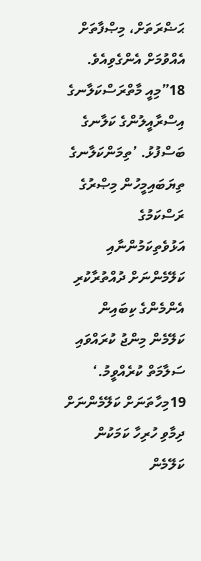ޙަޟްރަތަށް، މިޞްފާތަށް އެއްވުމަށް އެންގެވިއެވެ. 18”މިއީ މާތްރަސްކަލާނގެ އިސްރާއީލުންގެ ކަލާނގެ ބަސްފުޅު. ’ތިމަންކަލާނގެ ތިޔަބައިމީހުން މިޞްރުގެ ރަސްކަމުގެ އަޅުވެތިކަމުންނާއި ކަލޭމެންނަށް ދުއްތުރާކުރި އެންމެންގެ ކިބައިން ކަލޭމެން މިންޖު ކުރައްވައި ސަލާމަތް ކުރެއްވީމު.‘ 19މިހާތަނަށް ކަލޭމެންނަށް ދިމާވި ހުރިހާ ކަމަކުން ކަލޭމެން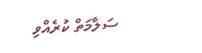ސަލާމަތް ކުރެއްވި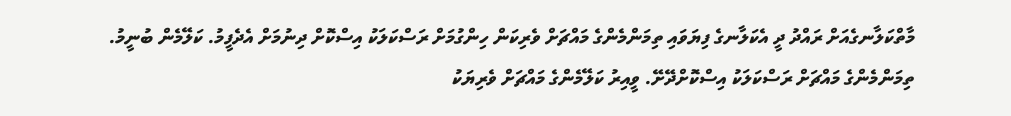މާތްކަލާނގެއަށް ރައްދު ދީ އެކަލާނގެ ފިޔަވައި ތިމަންމެންގެ މައްޗަށް ވެރިކަން ހިންގުމަށް ރަސްކަލަކު އިސްކޮށް ދިނުމަށް އެދެފީމު. ކަލޭމެން ބުނީމު. ތިމަންމެންގެ މައްޗަށް ރަސްކަލަކު އިސްކޮށްދޭށޭ. ވީއިރު ކަލޭމެންގެ މައްޗަށް ވެރިޔަކު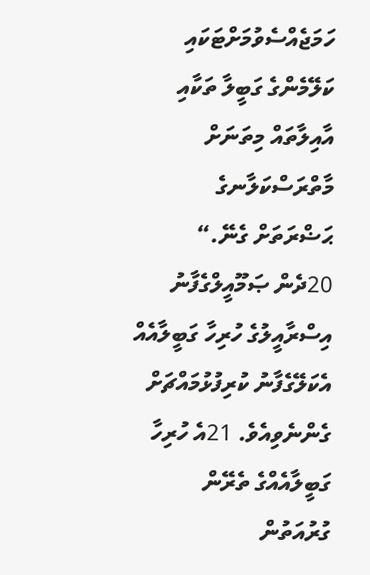ހަމަޖެއްސެވުމަށްޓަކައި ކަލޭމެންގެ ގަބީލާ ތަކާއި އާއިލާތައް މިތަނަށް މާތްރަސްކަލާނގެ ޙަޟްރަތަށް ގެނޭ.“
20ދެން ޞަމޫއީލްގެފާނު އިސްރާއީލުގެ ހުރިހާ ގަބީލާއެއް އެކަލޭގެފާނު ކުރިފުޅުމައްޗަށް ގެންނެވިއެވެ. 21އެ ހުރިހާ ގަބީލާއެއްގެ ތެރޭން ގުރުއަތުން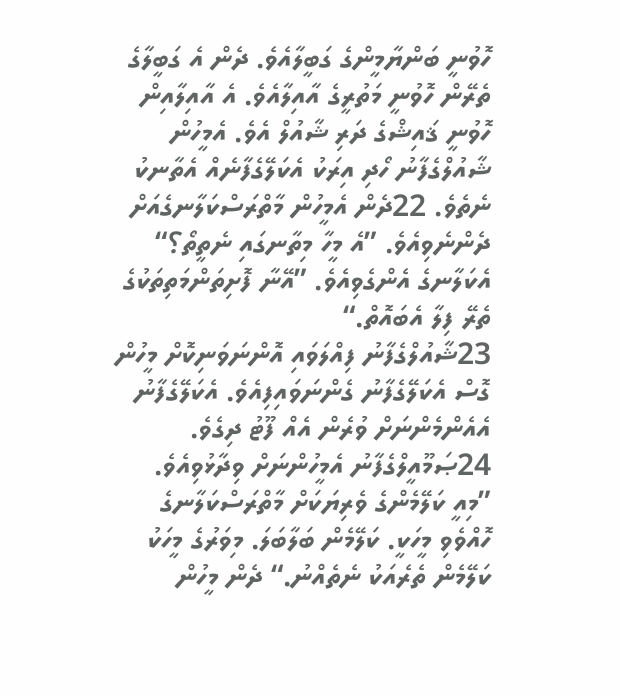ހޮވުނީ ބަންޔާމީންގެ ގަބީލާއެވެ. ދެން އެ ގަބީލާގެ ތެރޭން ހޮވުނީ މަތުރީގެ އާއިލާއެވެ. އެ އާއިލާއިން ހޮވުނީ ޤައިޝްގެ ދަރި ޝާއުލް އެވެ. އެމީހުން ޝާއުލްގެފާނު ހޯދި އިރަކު އެކަލޭގެފާނެއް އެތާނކު ނެތެވެ. 22ދެން އެމީހުން މާތްރަސްކަލާނގެއަށް ދެންނެވިއެވެ. ”އެ މީހާ މިތާނގައި ނެތީތޯ؟“
އެކަލާނގެ އެންގެވިއެވެ. ”އޭނާ ފޮށިތަންމަތިތަކުގެ ތެރޭ ފިލާ އެބައޮތް.“
23ޝާއުލްގެފާނު ފިއްލަވައި އޮންނަވަނިކޮށް މީހުން ގޮސް އެކަލޭގެފާނު ގެންނަވައިފިއެވެ. އެކަލޭގެފާނު އެއެންމެންނަށް ވުރެން އެއް ފޫޓު ދިގެވެ. 24ޞަމޫއީލްގެފާނު އެމީހުންނަށް ވިދާޅުވިއެވެ. ”މިއީ ކަލޭމެންގެ ވެރިޔަކަށް މާތްރަސްކަލާނގެ ހޮއްވެވި މީހަކީ. ކަލޭމެން ބަލާބަލަ. މިވަރުގެ މީހަކު ކަލޭމެން ތެރެއަކު ނެތެއްނު.“ ދެން މީހުން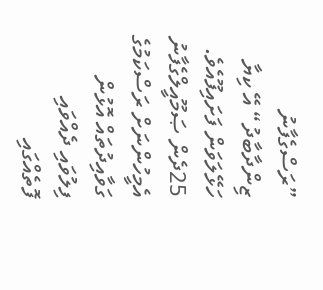”ރަސްގެފާނު ޒިންދާބާދު“ އޭ ކިޔާ ހަޅޭލަވަން ފަށައިފޫއެވެ. 25ދެން ޞަމޫއީލްގެފާނު އެމީހުންނަށް ރަސްކަމުގެ ގަވާއިދުތައް އޮޅުން ފިލުވައި ދެއްވައި ފޮތެއްގައި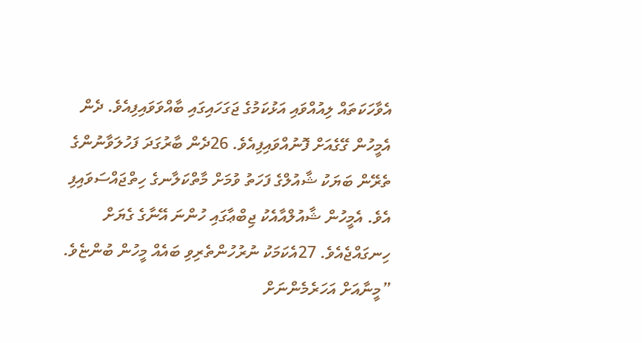އެވާހަކަތައް ލިއުއްވައި އަޅުކަމުގެ ޖަގަހައިގައި ބާއްވަވައިފިއެވެ. ދެން އެމީހުން ގޭގެއަށް ފޮނުއްވައިފިއެވެ. 26ދެން ބާރުގަދަ ފަހުލަވާނުންގެ ތެރޭން ބަޔަކު ޝާއުލްގެ ފަހަތު ވުމަށް މާތްކަލާނގެ ހިތްޖައްސަވައިފި އެވެ. އެމީހުން ޝާއުލްއާއެކު ޖިބްޢާގައި ހުންނަ އޭނާގެ ގެޔަށް ހިނގައްޖެއެވެ. 27އެކަމަކު ނުރުހުންތެރިވި ބައެއް މީހުން ބުންޏެވެ. ”މީނާއަށް އަހަރެމެންނަށް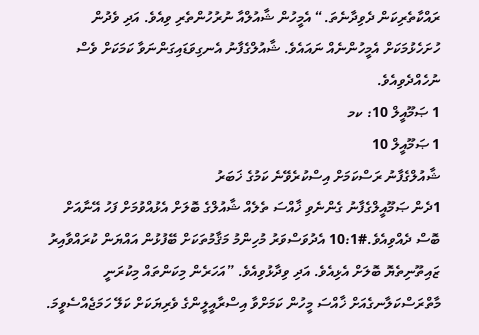ރައްކާތެރިކަން ދެވިދާނެތަ.“ އެމީހުން ޝާއުލްއާ ނުރުހުންތެރި ވިއެވެ. އަދި ވެދުން ހުށަހެޅުމަކަށް އެމީހުންނެއް ނައައެވެ. ޝާއުލްގެފާނު އެނގިވަޑައިގަންނަވާ ކަމަކަށް ވެސް ނުހެއްދެވިއެވެ.
1 ޞަމޫއީލް 10: ކމ
1 ޞަމޫއީލް 10
ޝާއުލްގެފާނު ރަސްކަމަށް އިސްކުރެވޭނެ ކަމުގެ ޚަބަރު
1ދެން ޞަމޫއީލްގެފާނު ގެންނެވި ޚާއްސަ ތެލެއް ޝާއުލްގެ ބޮލަށް އެޅުއްވުމަށް ފަހު އޭނާއަށް ބޮސް ދެއްވިއެވެ.#10:1 އެދުވަސްވަރު މުހިންމު މަޤާމުތަކަށް ބޭފުޅުން އައްޔަން ކުރައްވާއިރު ޒައިތޫނިތެޔޮ ބޮލަށް އެޅިއެވެ. އަދި ވިދާޅުވިއެވެ. ”އަހަރެން މިކަންތައް މިކުރަނީ މާތްރަސްކަލާނގެއަށް ޚާއްސަ މީހުން ކަމަށްވާ އިސްރާއީލީންގެ ވެރިޔަކަށް ކަލޭ ހަމަޖެއްސެވީމަ.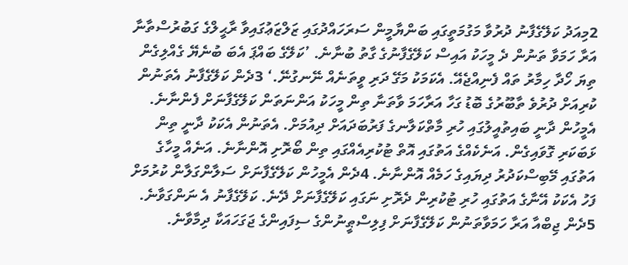2މިއަދު ކަލޭގެފާނު ދުރުވާ މަގުމަތީގައި ބަންޔާމީން ސަރަހައްދުގައި ޒަލްޒަޢުގައިވާ ރާޙީލްގެ ގަބުރުސްތާނާ އަރާ ހަމަވާ ތަނުން ދެ މީހަކު އައިސް ކަލޭގެފާނުގެ ގާތު ބުނާނެ. ’ކަލޭގެ ބައްޕަ އެބަ ބުނެޔޭ ގެއްލިގެން ތިޔަ ހޯދާ ހިމާރު ތައް ފެނިއްޖެއޭ. އެކަމަކު މަގޭ ދަރި ވީތަނެއް ނޭނގުނޭ.‘ 3ދެން ކަލޭގެފާނު އެތަނުން ކުރިއަށް ދުރުވެ ތާބޫރުގެ ބޮޑު ގަހާ އަރާހަމަ ވާތަނާ ތިން މީހަކު އަންނަތަން ކަލޭގެފާނަށް ފެންނާނެ. އެމީހުން ދާނީ ބައިތުއީލުގައި ހުރި މާތްކަލާނގެ ފަރުބަދައަށް ދިއުމަށް. އެތަނުން އެކަކު ދާނީ ތިން ޅަބަކަރި ގޮވައިގެން. އަނެކެއްގެ އަތުގައި އޮތް ޓުކުރިއެއްގައި ތިން ބޯރޮށި އޮންނާނެ. އަނެއް މީހާގެ އަތުގައި މޭބިސްކަދުރު ދިޔައިގެ ހަމެއް އޮންނާނެ. 4ދެން އެމީހުން ކަލޭގެފާނަށް ސަލާންގަލާން ކުރުމަށް ފަހު އެކަކު އޭނާގެ އަތުގައި ހުރި ޓުކުރިން ދެރޮށި ނަގައި ކަލޭގެފާނަށް ދޭނެ. ކަލޭގެފާނު އެ ނަންގަވާނެ. 5ދެން ޖިބްއާ އަރާ ހަމަވާތަނުން ކަލޭގެފާނަށް ފިލިސްޠީނުންގެ ސިފައިންގެ ޖަގަހައަކާ ދިމާވާނެ.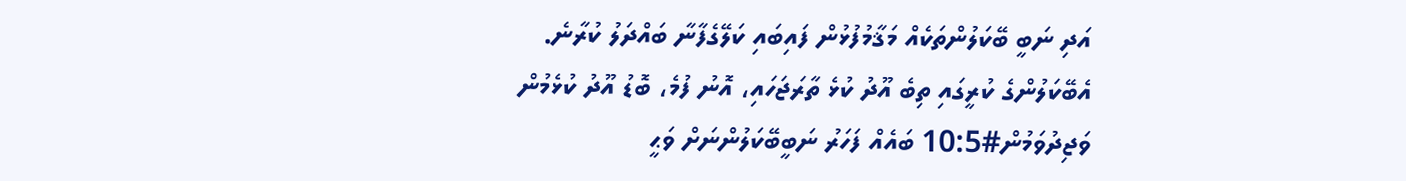އަދި ނަބީ ބޭކަލުންތަކެއް މަޤާމުފުޅުން ފައިބައި ކަލޭގެފާނާ ބައްދަލު ކުރާނެ. އެބޭކަލުންގެ ކުރީގައި ތިބެ އޫދު ކުޅެ ތާރަޖަހައި، އޮނު ފުމެ، ބޮޑު އޫދު ކުޅެމުން ވަޖިދުވަމުން#10:5 ބައެއް ފަހަރު ނަބީބޭކަލުންނަށް ވަޙީ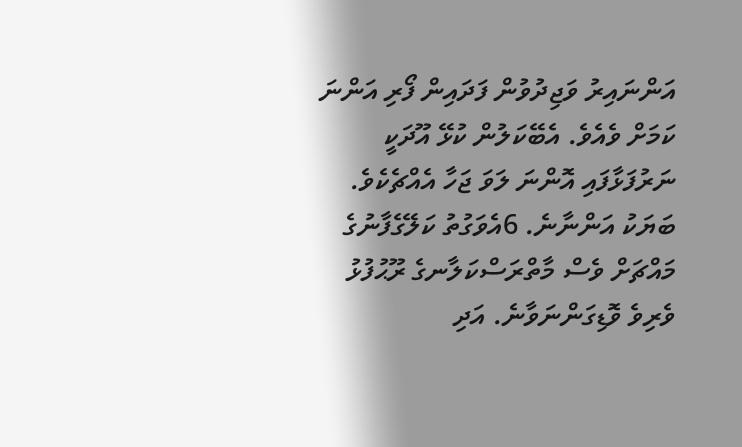އަންނައިރު ވަޖިދުވުން ފަދައިން ފޯރި އަންނަ ކަމަށް ވެއެވެ. އެބޭކަލުން ކުޅޭ އޫދަކީ ނަރުފަޅާފައި އޮންނަ ލަވަ ޖަހާ އެއްޗެކެވެ. ބަޔަކު އަންނާނެ. 6އެވަގުތު ކަލޭގެފާނުގެ މައްޗަށް ވެސް މާތްރަސްކަލާނގެ ރޫޙުފުޅު ވެރިވެ ވޮޑިގަންނަވާނެ. އަދި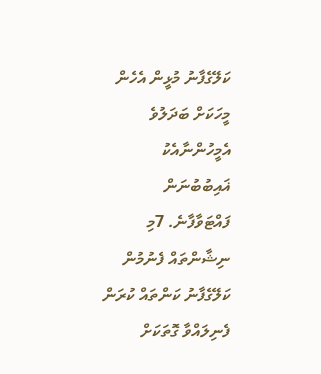ކަލޭގެފާނު މުޅީން އެހެން މީހަކަށް ބަދަލުވެ އެމީހުންނާއެކު ޣައިބުބުނަން ފައްޓަވާފާނެ. 7މި ނިޝާންތައް ފެނުމުން ކަލޭގެފާނު ކަންތައް ކުރަން ފެނިލައްވާ ގޮތަކަށް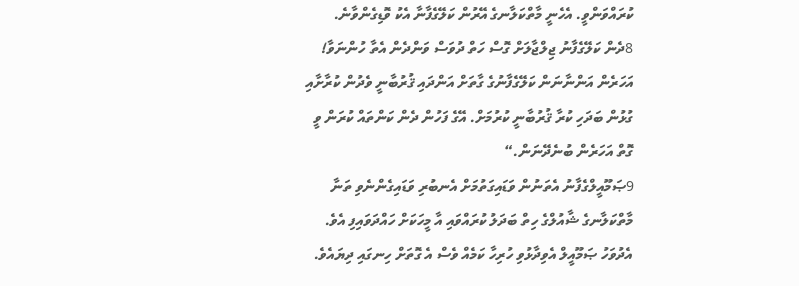ކުރައްވަންވީ. އެހެނީ މާތްކަލާނގެ އޭރުން ކަލޭގެފާނާ އެކު ވޮޑިގެންވާނެ.
8ދެން ކަލޭގެފާނު ޖިލްޖާލަށް ގޮސް ހަތް ދުވަސް ވަންދެން އެތާ ހުންނަވާ! އަހަރެން އަންނާނަން ކަލޭގެފާނުގެ ގާތަށް އަންދައި ޤުރުބާނީ ވެދުން ކުރާށާއި ގުޅުން ބަދަހި ކުރާ ޤުރުބާނީ ކުރުމަށް. އޭގެ ފަހުން ދެން ކަންތައް ކުރަން ވީ ގޮތް އަހަރެން ބުނެދޭނަން.“
9ޞަމޫއީލްގެފާނު އެތަނުން ވަޑައިގަތުމަށް އެނބުރި ވަޑައިގެންނެވި ތަނާ މާތްކަލާނގެ ޝާއުލްގެ ހިތް ބަދަލު ކުރައްވައި އާ މީހަކަށް ހައްދަވައިފި އެވެ. އެދުވަހު ޞަމޫއީލް އެވިދާޅުވި ހުރިހާ ކަމެއް ވެސް އެ ގޮތަށް ހިނގައި ދިޔައެވެ.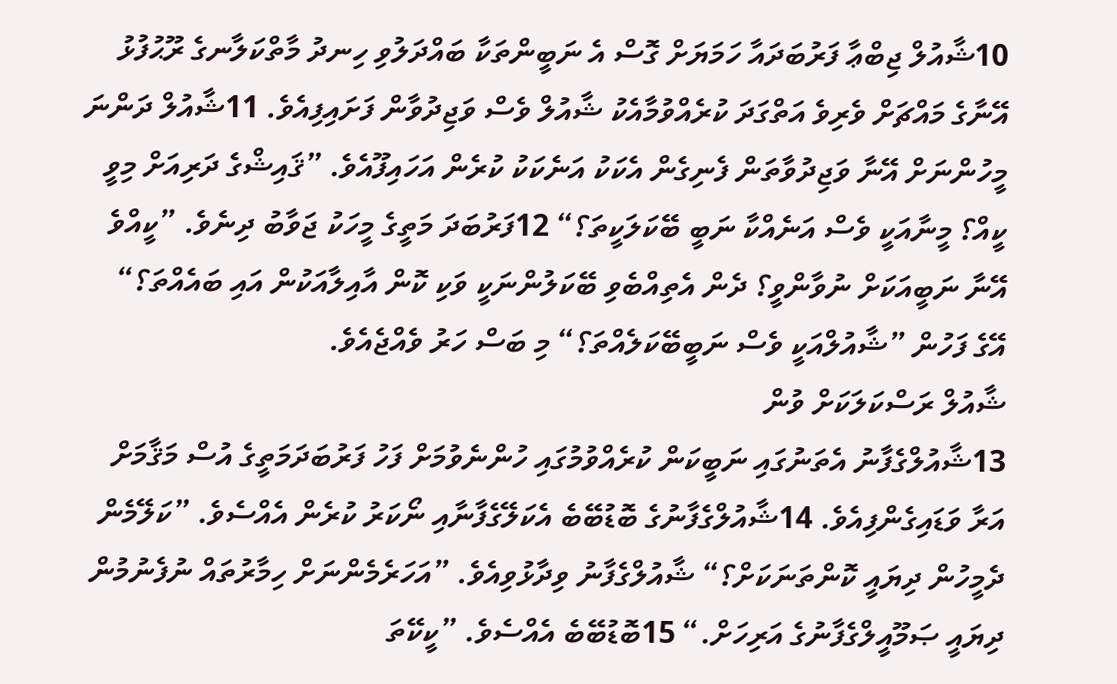10ޝާއުލް ޖިބްޢާ ފަރުބަދައާ ހަމަޔަށް ގޮސް އެ ނަބީންތަކާ ބައްދަލުވި ހިނދު މާތްކަލާނގެ ރޫޙުފުޅު އޭނާގެ މައްޗަށް ވެރިވެ އަތްގަދަ ކުރެއްވުމާއެކު ޝާއުލް ވެސް ވަޖިދުވާން ފަށައިފިއެވެ. 11ޝާއުލް ދަންނަ މީހުންނަށް އޭނާ ވަޖިދުވާތަން ފެނިގެން އެކަކު އަނެކަކު ކުރެން އަހައިފޫއެވެ. ”ޤައިޝްގެ ދަރިއަށް މިވީ ކީއް؟ މީނާއަކީ ވެސް އަނެއްކާ ނަބީ ބޭކަލަކީތަ؟“ 12ފަރުބަދަ މަތީގެ މީހަކު ޖަވާބު ދިނެވެ. ”ކީއްވެ އޭނާ ނަބީއަކަށް ނުވާންވީ؟ ދެން އެތިއްބެވި ބޭކަލުންނަކީ ވަކި ކޮން އާއިލާއަކުން އައި ބައެއްތަ؟“ އޭގެ ފަހުން ”ޝާއުލްއަކީ ވެސް ނަބީބޭކަލެއްތަ؟“ މި ބަސް ހަރު ވެއްޖެއެވެ.
ޝާއުލް ރަސްކަލަކަށް ވުން
13ޝާއުލްގެފާނު އެތަނުގައި ނަބީކަން ކުރެއްވުމުގައި ހުންނެވުމަށް ފަހު ފަރުބަދަމަތީގެ އުސް މަޤާމަށް އަރާ ވަޑައިގެންފިއެވެ. 14ޝާއުލްގެފާނުގެ ބޮޑުބޭބެ އެކަލޭގެފާނާއި ނޯކަރު ކުރެން އެއްސެވެ. ”ކަލޭމެން ދެމީހުން ދިޔައީ ކޮންތަނަކަށް؟“ ޝާއުލްގެފާނު ވިދާޅުވިއެވެ. ”އަހަރެމެންނަށް ހިމާރުތައް ނުފެނުމުން ދިޔައީ ޞަމޫއީލްގެފާނުގެ އަރިހަށް.“ 15ބޮޑުބޭބެ އެއްސެވެ. ”ކީކޭތަ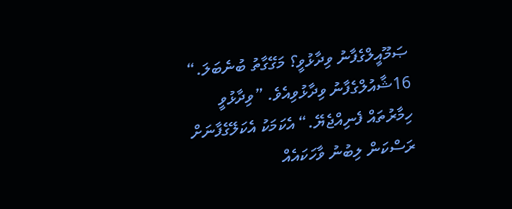ޞަމޫއީލްގެފާނު ވިދާޅުވީ؟ މަގޭގާތު ބުނެބަލަ.“ 16ޝާއުލްގެފާނު ވިދާޅުވިއެވެ. ”ވިދާޅުވީ ހިމާރުތައް ފެނިއްޖެޔޭ.“ އެކަމަކު އެކަލޭގެފާނަށް ރަސްކަން ލިބުނު ވާހަކައެއް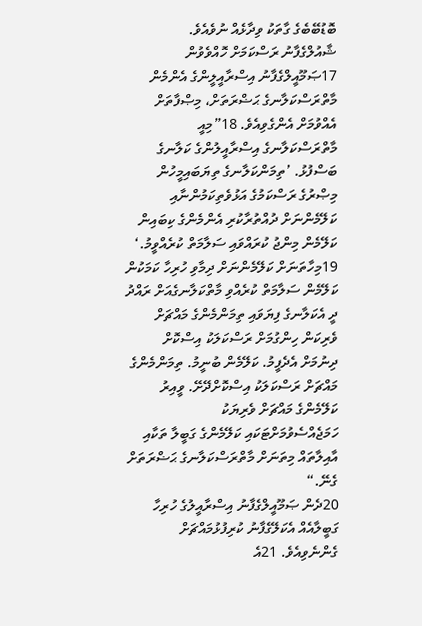ބޮޑުބޭބެގެ ގާތަކު ވިދާޅެއް ނުވެއެވެ.
ޝާއުލްގެފާނު ރަސްކަމަށް ހޮއްވެވުން
17ޞަމޫއީލްގެފާނު އިސްރާއީލީންގެ އެންމެން މާތްރަސްކަލާނގެ ޙަޟްރަތަށް، މިޞްފާތަށް އެއްވުމަށް އެންގެވިއެވެ. 18”މިއީ މާތްރަސްކަލާނގެ އިސްރާއީލުންގެ ކަލާނގެ ބަސްފުޅު. ’ތިމަންކަލާނގެ ތިޔަބައިމީހުން މިޞްރުގެ ރަސްކަމުގެ އަޅުވެތިކަމުންނާއި ކަލޭމެންނަށް ދުއްތުރާކުރި އެންމެންގެ ކިބައިން ކަލޭމެން މިންޖު ކުރައްވައި ސަލާމަތް ކުރެއްވީމު.‘ 19މިހާތަނަށް ކަލޭމެންނަށް ދިމާވި ހުރިހާ ކަމަކުން ކަލޭމެން ސަލާމަތް ކުރެއްވި މާތްކަލާނގެއަށް ރައްދު ދީ އެކަލާނގެ ފިޔަވައި ތިމަންމެންގެ މައްޗަށް ވެރިކަން ހިންގުމަށް ރަސްކަލަކު އިސްކޮށް ދިނުމަށް އެދެފީމު. ކަލޭމެން ބުނީމު. ތިމަންމެންގެ މައްޗަށް ރަސްކަލަކު އިސްކޮށްދޭށޭ. ވީއިރު ކަލޭމެންގެ މައްޗަށް ވެރިޔަކު ހަމަޖެއްސެވުމަށްޓަކައި ކަލޭމެންގެ ގަބީލާ ތަކާއި އާއިލާތައް މިތަނަށް މާތްރަސްކަލާނގެ ޙަޟްރަތަށް ގެނޭ.“
20ދެން ޞަމޫއީލްގެފާނު އިސްރާއީލުގެ ހުރިހާ ގަބީލާއެއް އެކަލޭގެފާނު ކުރިފުޅުމައްޗަށް ގެންނެވިއެވެ. 21އެ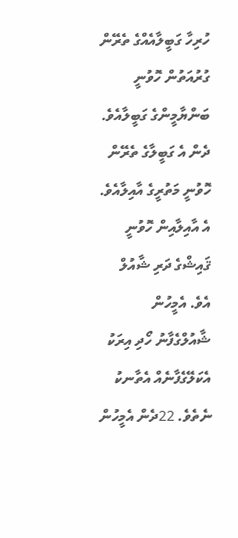ހުރިހާ ގަބީލާއެއްގެ ތެރޭން ގުރުއަތުން ހޮވުނީ ބަންޔާމީންގެ ގަބީލާއެވެ. ދެން އެ ގަބީލާގެ ތެރޭން ހޮވުނީ މަތުރީގެ އާއިލާއެވެ. އެ އާއިލާއިން ހޮވުނީ ޤައިޝްގެ ދަރި ޝާއުލް އެވެ. އެމީހުން ޝާއުލްގެފާނު ހޯދި އިރަކު އެކަލޭގެފާނެއް އެތާނކު ނެތެވެ. 22ދެން އެމީހުން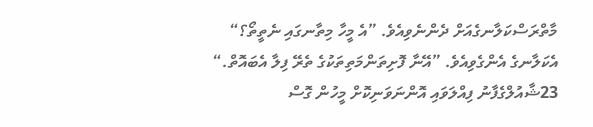މާތްރަސްކަލާނގެއަށް ދެންނެވިއެވެ. ”އެ މީހާ މިތާނގައި ނެތީތޯ؟“
އެކަލާނގެ އެންގެވިއެވެ. ”އޭނާ ފޮށިތަންމަތިތަކުގެ ތެރޭ ފިލާ އެބައޮތް.“
23ޝާއުލްގެފާނު ފިއްލަވައި އޮންނަވަނިކޮށް މީހުން ގޮސް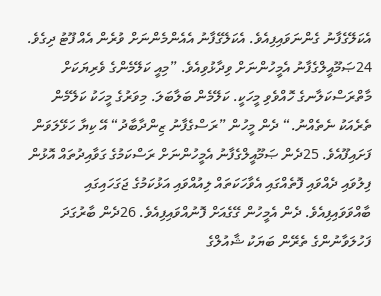އެކަލޭގެފާނު ގެންނަވައިފިއެވެ. އެކަލޭގެފާނު އެއެންމެންނަށް ވުރެން އެއް ފޫޓު ދިގެވެ. 24ޞަމޫއީލްގެފާނު އެމީހުންނަށް ވިދާޅުވިއެވެ. ”މިއީ ކަލޭމެންގެ ވެރިޔަކަށް މާތްރަސްކަލާނގެ ހޮއްވެވި މީހަކީ. ކަލޭމެން ބަލާބަލަ. މިވަރުގެ މީހަކު ކަލޭމެން ތެރެއަކު ނެތެއްނު.“ ދެން މީހުން ”ރަސްގެފާނު ޒިންދާބާދު“ އޭ ކިޔާ ހަޅޭލަވަން ފަށައިފޫއެވެ. 25ދެން ޞަމޫއީލްގެފާނު އެމީހުންނަށް ރަސްކަމުގެ ގަވާއިދުތައް އޮޅުން ފިލުވައި ދެއްވައި ފޮތެއްގައި އެވާހަކަތައް ލިއުއްވައި އަޅުކަމުގެ ޖަގަހައިގައި ބާއްވަވައިފިއެވެ. ދެން އެމީހުން ގޭގެއަށް ފޮނުއްވައިފިއެވެ. 26ދެން ބާރުގަދަ ފަހުލަވާނުންގެ ތެރޭން ބަޔަކު ޝާއުލްގެ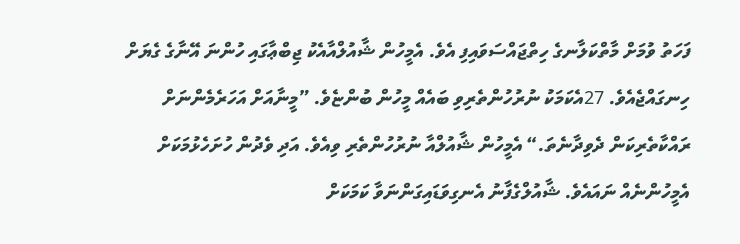ފަހަތު ވުމަށް މާތްކަލާނގެ ހިތްޖައްސަވައިފި އެވެ. އެމީހުން ޝާއުލްއާއެކު ޖިބްޢާގައި ހުންނަ އޭނާގެ ގެޔަށް ހިނގައްޖެއެވެ. 27އެކަމަކު ނުރުހުންތެރިވި ބައެއް މީހުން ބުންޏެވެ. ”މީނާއަށް އަހަރެމެންނަށް ރައްކާތެރިކަން ދެވިދާނެތަ.“ އެމީހުން ޝާއުލްއާ ނުރުހުންތެރި ވިއެވެ. އަދި ވެދުން ހުށަހެޅުމަކަށް އެމީހުންނެއް ނައައެވެ. ޝާއުލްގެފާނު އެނގިވަޑައިގަންނަވާ ކަމަކަށް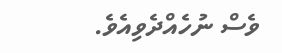ވެސް ނުހެއްދެވިއެވެ.